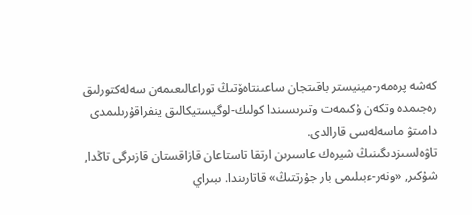كەشە پرەمەر-مينيستر باقىتجان ساعىنتاەۆتىڭ توراعالىعىمەن سەلەكتورلىق رەجىمدە وتكەن ۇكىمەت وتىرىسىندا كولىك-لوگيستيكالىق ينفراقۇرىلىمدى دامىتۋ ماسەلەسى قارالدى.
تاۋەلسىزدىگىنىڭ شيرەك عاسىرىن ارتقا تاستاعان قازاقستان قازىرگى تاڭدا, شۇكىر, «ونەر-ءبىلىمى بار جۇرتتىڭ» قاتارىندا. ىبىراي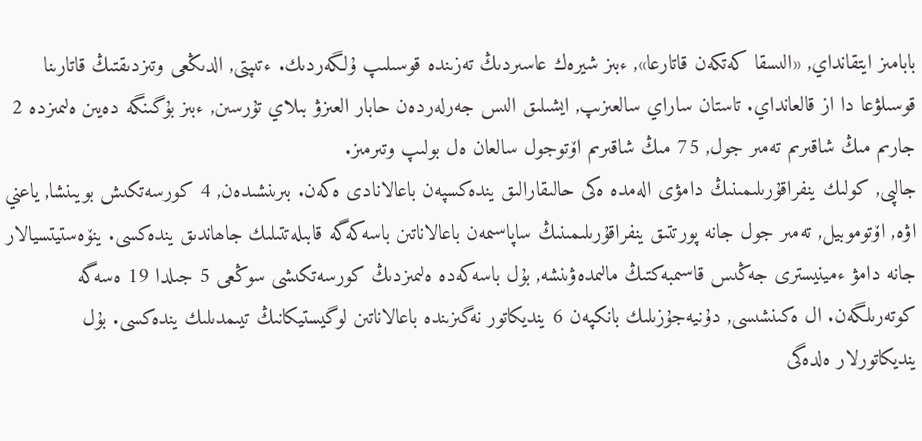بابامىز ايتقانداي, «الىسقا كەتكەن قاتارعا», ءبىز شيرەك عاسىردىڭ تەزىندە قوسىلىپ ۇلگەردىك. ءتىپتى, الدىڭعى وتىزدىقتىڭ قاتارىنا قوسىلۋعا دا از قالعانداي. تاستان ساراي سالعىزىپ, ايشىلىق الىس جەرلەردەن حابار العىزۋ بىلاي تۇرسىن, ءبىز بۇگىنگە دەيىن ەلىمىزدە 2 جارىم مىڭ شاقىرىم تەمىر جول, 75 مىڭ شاقىرىم اۆتوجول سالعان ەل بولىپ وتىرمىز.
جالپى, كولىك ينفراقۇرىلىمىنىڭ دامۋى الەمدە ەكى حالىقارالىق يندەكسپەن باعالانادى ەكەن. بىرىنشىدەن, 4 كورسەتكىش بويىنشا, ياعني اۋە, اۆتوموبيل, تەمىر جول جانە پورتتىق ينفراقۇرىلىمىنىڭ ساپاسىمەن باعالاناتىن باسەكەگە قابىلەتتىلىك جاھاندىق يندەكسى. ينۆەستيتسيالار جانە دامۋ ءمينيسترى جەڭىس قاسىمبەكتىڭ مالىمدەۋىنشە, بۇل باسەكەدە ەلىمىزدىڭ كورسەتكىشى سوڭعى 5 جىلدا 19 ەسەگە كوتەرىلگەن. ال ەكىنشىسى, دۇنيەجۇزىلىك بانكپەن 6 ينديكاتور نەگىزىندە باعالاناتىن لوگيستيكانىڭ تيىمدىلىك يندەكسى. بۇل ينديكاتورلار ەلدەگى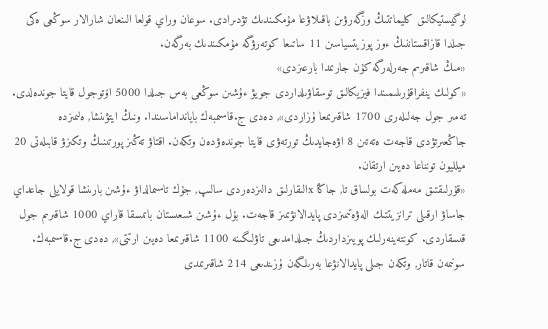لوگيستيكالىق كليماتتىڭ وزگەرۋىن باقىلاۋعا مۇمكىندىك تۋدىرادى. سوعان وراي قولعا الىنعان شارالار سوڭعى ەكى جىلدا قازاقستاننىڭ ءوز پوزيتسياسىن 11 ساتىعا كوتەرۋگە مۇمكىندىك بەرگەن.
«مىڭ شاقىرىم جەرلەرگە كۇن جارىمدا بارعىزدى»
«كولىك ينفراقۇرىلىمىندا فيزيكالىق توسقاۋىلداردى جويۋ ءۇشىن سوڭعى بەس جىلدا 5000 اۆتوجول قايتا جوندەلدى. تەمىر جول جەلىلەرى 1700 شاقىرىمعا ۇزاردى», دەدى ج.قاسىمبەك بايانداماسىندا. ونىڭ ايتۋىنشا, ەلىمىزدە جاڭعىرتۋدى قاجەت ەتەتىن 8 اۋەجايدىڭ تورتەۋى قايتا جوندەۋدەن وتكەن. اقتاۋ تەڭىز پورتىنىڭ وتكىزۋ قابىلەتى 20 ميلليون تونناعا دەيىن ارتقان.
«قۇرلىقتىق مەملەكەت بولساق تا, جاڭا xالىقارلىق دالىزدەردى سالىپ, جۇك تاسىمالداۋ ءۇشىن بارىنشا قولايلى جاعداي جاساۋ ارقىلى ترانزيتتىك الەۋەتىمىزدى پايدالانۋىمىز قاجەت. بۇل ءۇشىن شىعىستان باتىسقا قاراي 1000 شاقىرىم جول قىسقاردى. كونتەينەرلىك پويىزداردىڭ جىلدامدىعى تاۋلىگىنە 1100 شاقىرىمعا دەيىن ارتتى», دەدى ج.قاسىمبەك. سونىمەن قاتار, وتكەن جىلى پايدالانۋعا بەرىلگەن ۇزىندىعى 214 شاقىرىمدى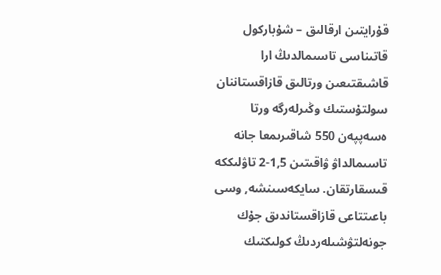قۇرايتىن ارقالىق – شۇباركول قاتىناسى تاسىمالدىڭ ارا قاشىقتىعىن ورتالىق قازاقستاننان سولتۇستىك وڭىرلەرگە ورتا ەسەپپەن 550 شاقىرىمعا جانە تاسىمالداۋ ۋاقىتىن 1,5-2 تاۋلىككە قىسقارتقان. سايكەسىنشە, وسى باعىتتاعى قازاقستاندىق جۇك جونەلتۋشىلەردىڭ كولىكتىك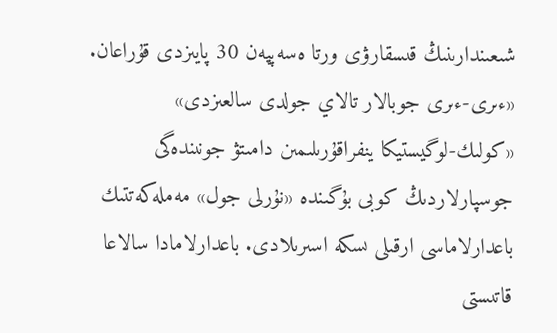شىعىندارىنىڭ قىسقارۋى ورتا ەسەپپەن 30 پايىزدى قۇراعان.
«ءىرى-ءىرى جوبالار تالاي جولدى سالعىزدى»
«كولىك-لوگيستيكا ينفراقۇرىلىمىن دامىتۋ جونىندەگى جوسپارلاردىڭ كوبى بۇگىندە «نۇرلى جول» مەملەكەتتىك باعدارلاماسى ارقىلى ىسكە اسىرىلادى. باعدارلامادا سالاعا قاتىستى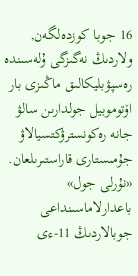16 جوبا كوزدەلگەن, ولاردىڭ نەگىزگى ۇلەسىندە رەسپۋبليكالىق ماڭىزى بار اۆتوموبيل جولدارىن سالۋ جانە رەكونسترۋكتسيالاۋ جۇمىستارى قاراستىرىلعان. «نۇرلى جول» باعدارلاماسىنداعى جوبالاردىڭ 11-ءى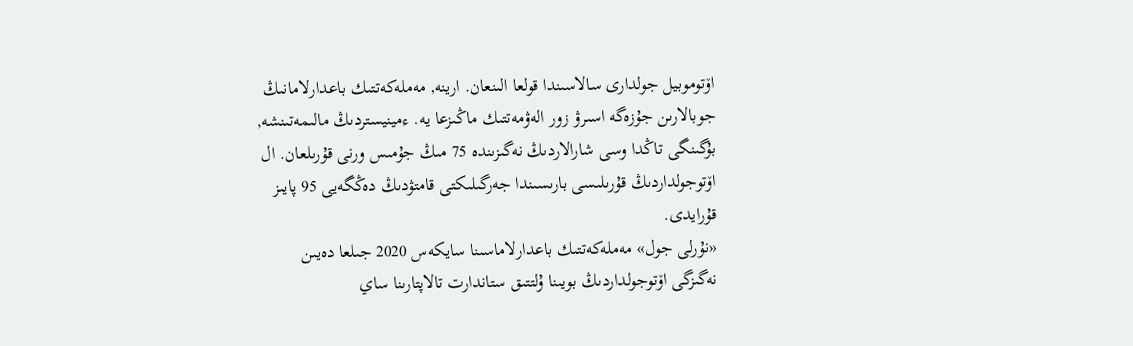اۆتوموبيل جولدارى سالاسىندا قولعا الىنعان. ارينە, مەملەكەتتىك باعدارلامانىڭ جوبالارىن جۇزەگە اسىرۋ زور الەۋمەتتىك ماڭىزعا يە. ءمينيستردىڭ مالىمەتىنشە, بۇگىنگى تاڭدا وسى شارالاردىڭ نەگىزىندە 75 مىڭ جۇمىس ورنى قۇرىلعان. ال اۆتوجولداردىڭ قۇرىلىسى بارىسىندا جەرگىلىكتى قامتۋدىڭ دەڭگەيى 95 پايىز قۇرايدى.
«نۇرلى جول» مەملەكەتتىك باعدارلاماسىنا سايكەس 2020 جىلعا دەيىن نەگىزگى اۆتوجولداردىڭ بويىنا ۇلتتىق ستاندارت تالاپتارىنا ساي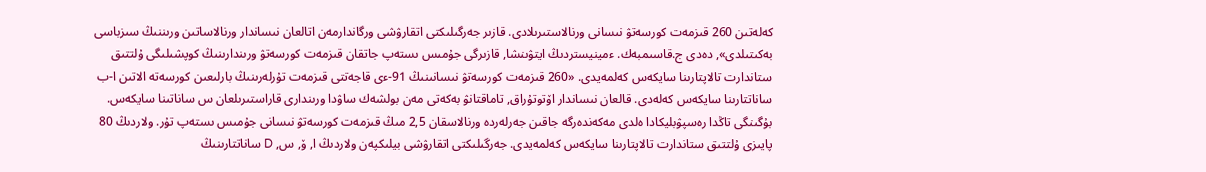كەلەتىن 260 قىزمەت كورسەتۋ نىسانى ورنالاستىرىلادى. قازىر جەرگىلىكتى اتقارۋشى ورگاندارمەن اتالعان نىساندار ورنالاساتىن ورىننىڭ سىزباسى بەكىتىلدى», دەدى ج.قاسىمبەك. ءمينيستردىڭ ايتۋىنشا, قازىرگى جۇمىس ىستەپ جاتقان قىزمەت كورسەتۋ ورىندارىنىڭ كوپشىلىگى ۇلتتىق ستاندارت تالاپتارىنا سايكەس كەلمەيدى. «260 قىزمەت كورسەتۋ نىسانىنىڭ 91-ءى قاجەتتى قىزمەت تۇرلەرىنىڭ بارلىعىن كورسەتە الاتىن ا-ب ساناتتارىنا سايكەس كەلەدى. قالعان نىساندار اۆتوتۇراق, تاماقتانۋ بەكەتى مەن بولشەك ساۋدا ورىندارى قاراستىرىلعان س ساناتىنا سايكەس. بۇگىنگى تاڭدا رەسپۋبليكادا ەلدى مەكەندەرگە جاقىن جەرلەردە ورنالاسقان 2,5 مىڭ قىزمەت كورسەتۋ نىسانى جۇمىس ىستەپ تۇر. ولاردىڭ 80 پايىزى ۇلتتىق ستاندارت تالاپتارىنا سايكەس كەلمەيدى. جەرگىلىكتى اتقارۋشى بيلىكپەن ولاردىڭ ا, ۆ, س, D ساناتتارىنىڭ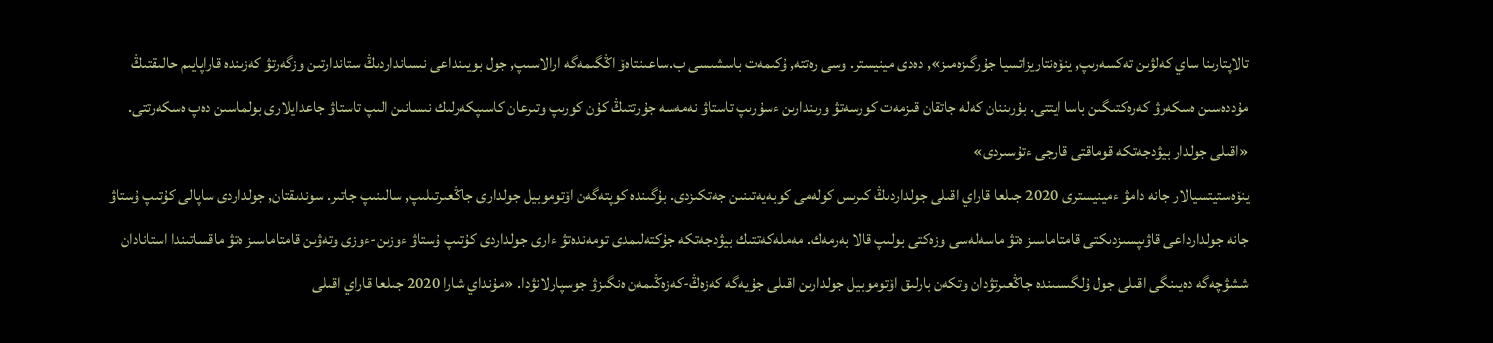تالاپتارىنا ساي كەلۋىن تەكسەرىپ, ينۆەنتاريزاتسيا جۇرگىزەمىز», دەدى مينيستر. وسى رەتتە, ۇكىمەت باسشىسى ب.ساعىنتاەۆ اڭگىمەگە ارالاسىپ, جول بويىنداعى نىسانداردىڭ ستاندارتىن وزگەرتۋ كەزىندە قاراپايىم حالىقتىڭ مۇددەسىن ەسكەرۋ كەرەكتىگىن باسا ايتتى. بۇرىننان كەلە جاتقان قىزمەت كورسەتۋ ورىندارىن ءسۇرىپ تاستاۋ نەمەسە جۇرتتىڭ كۇن كورىپ وتىرعان كاسىپكەرلىك نىسانىن الىپ تاستاۋ جاعدايلارى بولماسىن دەپ ەسكەرتتى.
«اقىلى جولدار بيۋدجەتكە قوماقتى قارجى ءتۇسىردى»
ينۆەستيتسيالار جانە دامۋ ءمينيسترى 2020 جىلعا قاراي اقىلى جولداردىڭ كىرىس كولەمى كوبەيەتىنىن جەتكىزدى. بۇگىندە كوپتەگەن اۆتوموبيل جولدارى جاڭعىرتىلىپ, سالىنىپ جاتىر. سوندىقتان, جولداردى ساپالى كۇتىپ ۇستاۋ جانە جولدارداعى قاۋىپسىزدىكتى قامتاماسىز ەتۋ ماسەلەسى وزەكتى بولىپ قالا بەرمەك. مەملەكەتتىك بيۋدجەتكە جۇكتەلىمدى تومەندەتۋ ءارى جولداردى كۇتىپ ۇستاۋ ءوزىن-ءوزى وتەۋىن قامتاماسىز ەتۋ ماقساتىندا استانادان ششۋچەگە دەيىنگى اقىلى جول ۇلگىسىندە جاڭعىرتۋدان وتكەن بارلىق اۆتوموبيل جولدارىن اقىلى جۇيەگە كەزەڭ-كەزەڭىمەن ەنگىزۋ جوسپارلانۋدا. «مۇنداي شارا 2020 جىلعا قاراي اقىلى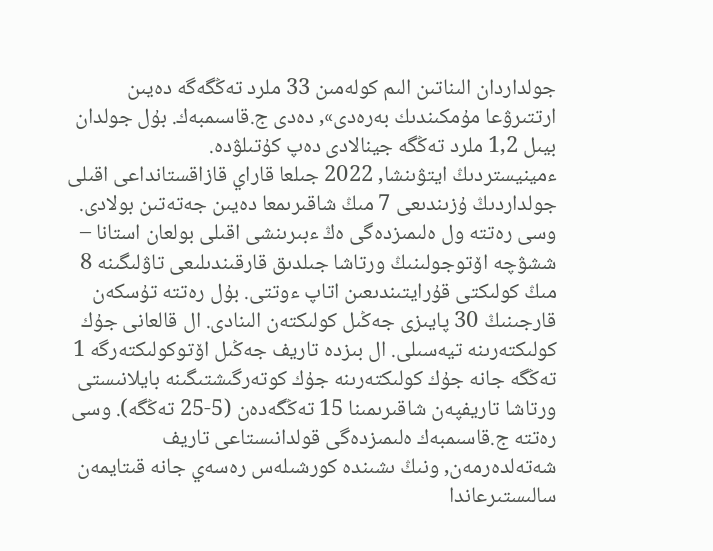جولداردان الىناتىن الىم كولەمىن 33 ملرد تەڭگەگە دەيىن ارتتىرۋعا مۇمكىندىك بەرەدى», دەدى ج.قاسىمبەك. بۇل جولدان بيىل 1,2 ملرد تەڭگە جينالادى دەپ كۇتىلۋدە.
ءمينيستردىڭ ايتۋىنشا, 2022 جىلعا قاراي قازاقستانداعى اقىلى جولداردىڭ ۇزىندىعى 7 مىڭ شاقىرىمعا دەيىن جەتەتىن بولادى. وسى رەتتە ول ەلىمىزدەگى ەڭ ءبىرىنشى اقىلى بولعان استانا – ششۋچە اۆتوجولىنىڭ ورتاشا جىلدىق قارقىندىلىعى تاۋلىگىنە 8 مىڭ كولىكتى قۇرايتىندىعىن اتاپ ءوتتى. بۇل رەتتە تۇسكەن قارجىنىڭ 30 پايىزى جەڭىل كولىكتەن الىنادى. ال قالعانى جۇك كولىكتەرىنە تيەسىلى. ال بىزدە تاريف جەڭىل اۆتوكولىكتەرگە 1 تەڭگە جانە جۇك كولىكتەرىنە جۇك كوتەرگىشتىگىنە بايلانىستى ورتاشا تاريفپەن شاقىرىمىنا 15 تەڭگەدەن (5-25 تەڭگە). وسى رەتتە ج.قاسىمبەك ەلىمىزدەگى قولدانىستاعى تاريف شەتەلدەرمەن, ونىڭ ىشىندە كورشىلەس رەسەي جانە قىتايمەن سالىستىرعاندا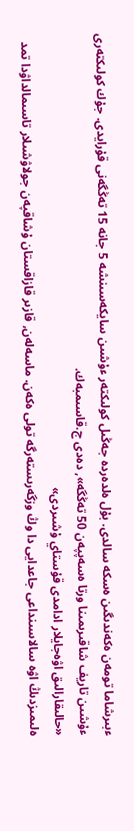ءبىرشاما تومەن ەكەندىگىن ەسكە سالدى. بۇل ەلدەردە جەڭىل كولىكتەر ءۇشىن سايكەسىنشە 5 جانە 15 تەڭگەنى قۇرايدى. جۇك كولىكتەرى ءۇشىن تاريف شاقىرىمىنا ورتا ەسەپپەن 50 تەڭگە», دەدى ج.قاسىمبەك.
«حالىقارالىق اۋەجايلار ادامدى قۇستاي ۇشىردى»
ەلىمىزدىڭ اۋە سالاسىنداعى جاعدايى دا وڭ وزگەرىستەرگە تولى ەكەن. ماسەلەن, قازىر قازاقستان ۇشاقپەن جولاۋشىلار تاسىمالداۋدا تمد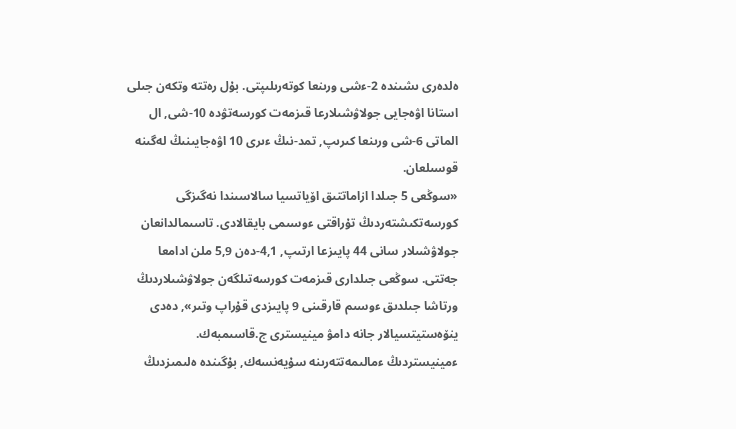ەلدەرى ىشىندە 2-ءشى ورىنعا كوتەرىلىپتى. بۇل رەتتە وتكەن جىلى استانا اۋەجايى جولاۋشىلارعا قىزمەت كورسەتۋدە 10-شى, ال الماتى 6-شى ورىنعا كىرىپ, تمد-نىڭ ءىرى 10 اۋەجايىنىڭ لەگىنە قوسىلعان.
«سوڭعى 5 جىلدا ازاماتتىق اۆياتسيا سالاسىندا نەگىزگى كورسەتكىشتەردىڭ تۇراقتى ءوسىمى بايقالادى. تاسىمالدانعان جولاۋشىلار سانى 44 پايىزعا ارتىپ, 4,1-دەن 5,9 ملن ادامعا جەتتى. سوڭعى جىلدارى قىزمەت كورسەتىلگەن جولاۋشىلاردىڭ ورتاشا جىلدىق ءوسىم قارقىنى 9 پايىزدى قۇراپ وتىر», دەدى ينۆەستيتسيالار جانە دامۋ مينيسترى ج.قاسىمبەك. ءمينيستردىڭ ءمالىمەتتەرىنە سۇيەنسەك, بۇگىندە ەلىمىزدىڭ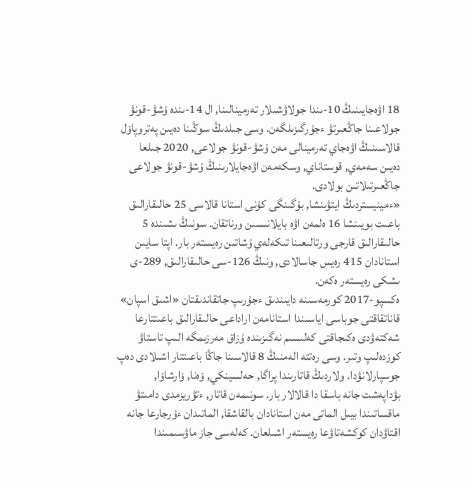18 اۋەجايىنىڭ 10-ىندا جولاۋشىلار تەرمينالىنا, ال 14-ىندە ۇشۋ-قونۋ جولاعىنا جاڭعىرتۋ ءجۇرگىزىلگەن. وسى جىلدىڭ سوڭىنا دەيىن پەتروپاۆل قالاسىنىڭ اۋەجاي تەرمينالى مەن ۇشۋ-قونۋ جولاعى, 2020 جىلعا دەيىن سەمەي, قوستاناي, وسكەمەن اۋەجايلارىنىڭ ۇشۋ-قونۋ جولاعى جاڭعىرتىلاتىن بولادى.
«ءمينيستردىڭ ايتۋىنشا, بۇگىنگى كۇنى استانا قالاسى 25 حالىقارالىق باعىت بويىنشا 16 ەلمەن اۋە بايلانىسىن ورناتقان. سونىڭ ىشىندە 5 حالىقارالىق قارجى ورتالىعىنا تىكەلەي ۇشاتىن رەيستەر بار. اپتا سايىن استانادان 415 رەيس جاسالادى, ونىڭ 126-سى حالىقارالىق, 289-ى ىشكى رەيستەر ەكەن.
ەكسپو-2017 كورمەسىنە دايىندىق ءجۇرىپ جاتقاندىقتان «اشىق اسپان» قاناتقاقتى جوباسى اياسىندا استانامەن اراداعى حالىقارالىق باعىتتارعا شەكتەۋدى ەكىجاقتى كەلىسىم نەگىزىندە ۇزاق مەرزىمگە الىپ تاستاۋ كوزدەلىپ وتىر. وسى رەتتە الەمنىڭ 8 قالاسىنا جاڭا باعىتتار اشىلادى دەپ جوسپارلانۋدا. ولاردىڭ قاتارىندا پراگا, حەلسينكي, ۆەنا, ۆارشاۆا, بۋداپەشت جانە باسقا دا قالالار بار. سونىمەن قاتار, ءتۋريزمدى دامىتۋ ماقساتىندا بيىل الماتى مەن استانادان بالقاشقا, الماتىدان ءۇرجارعا جانە اقتاۋدان كوكشەتاۋعا رەيستەر اشىلعان. كەلەسى جاز ماۋسىمىندا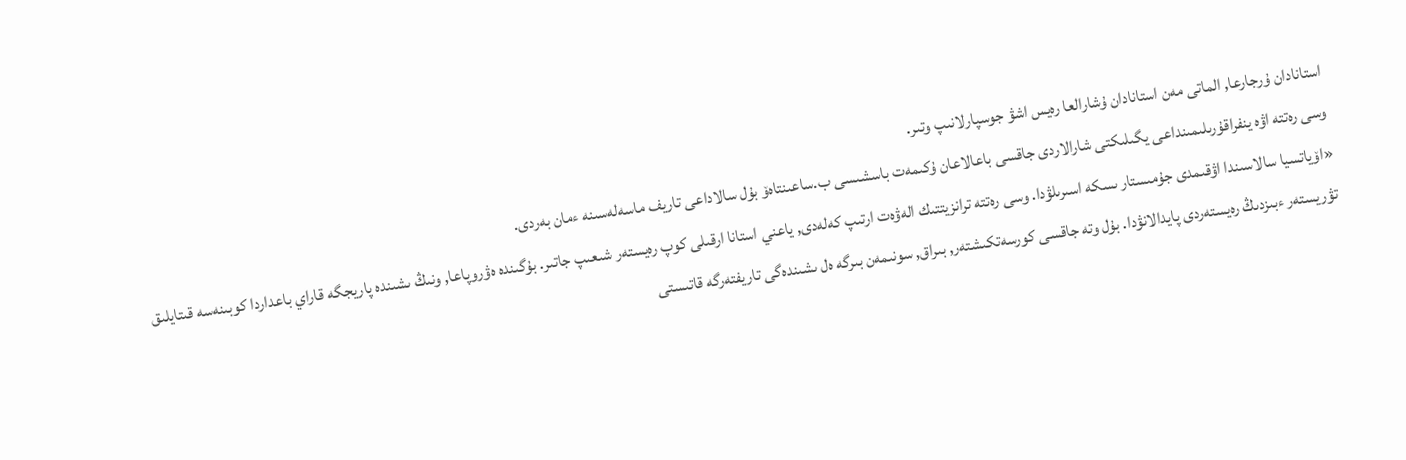استانادان ۇرجارعا, الماتى مەن استانادان ۇشارالعا رەيس اشۋ جوسپارلانىپ وتىر.
وسى رەتتە اۋە ينفراقۇرىلىمىنداعى يگىلىكتى شارالاردى جاقسى باعالاعان ۇكىمەت باسشىسى ب.ساعىنتاەۆ بۇل سالاداعى تاريف ماسەلەسىنە ءمان بەردى.
«اۆياتسيا سالاسىندا اۋقىمدى جۇمىستار ىسكە اسىرىلۋدا. وسى رەتتە ترانزيتتىك الەۋەت ارتىپ كەلەدى, ياعني استانا ارقىلى كوپ رەيستەر شىعىپ جاتىر. بۇگىندە ەۋروپاعا, ونىڭ ىشىندە پاريجگە قاراي باعداردا كوبىنەسە قىتايلىق تۋريستەر ءبىزدىڭ رەيستەردى پايدالانۋدا. بۇل وتە جاقسى كورسەتكىشتەر, بىراق, سونىمەن بىرگە ەل ىشىندەگى تاريفتەرگە قاتىستى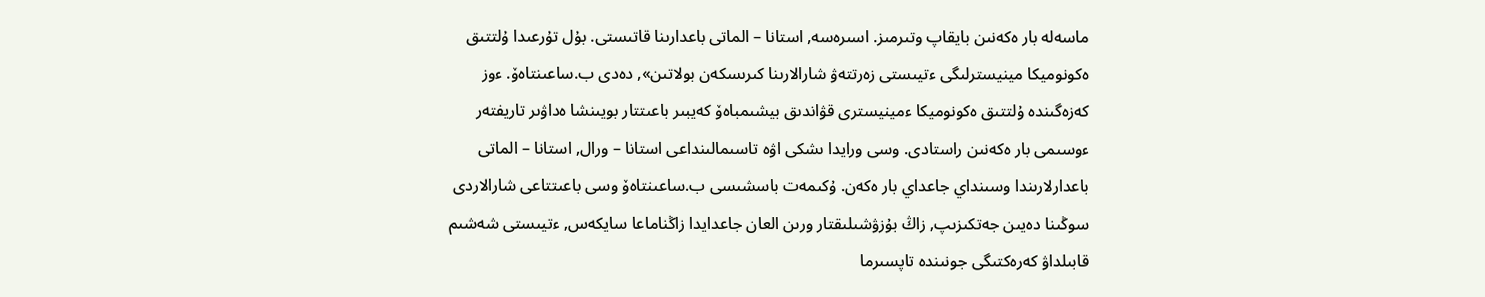ماسەلە بار ەكەنىن بايقاپ وتىرمىز. اسىرەسە, استانا – الماتى باعدارىنا قاتىستى. بۇل تۇرعىدا ۇلتتىق ەكونوميكا مينيسترلىگى ءتيىستى زەرتتەۋ شارالارىنا كىرىسكەن بولاتىن», دەدى ب.ساعىنتاەۆ. ءوز كەزەگىندە ۇلتتىق ەكونوميكا ءمينيسترى قۋاندىق بيشىمباەۆ كەيبىر باعىتتار بويىنشا ەداۋىر تاريفتەر ءوسىمى بار ەكەنىن راستادى. وسى ورايدا ىشكى اۋە تاسىمالىنداعى استانا – ورال, استانا – الماتى باعدارلارىندا وسىنداي جاعداي بار ەكەن. ۇكىمەت باسشىسى ب.ساعىنتاەۆ وسى باعىتتاعى شارالاردى سوڭىنا دەيىن جەتكىزىپ, زاڭ بۇزۋشىلىقتار ورىن العان جاعدايدا زاڭناماعا سايكەس, ءتيىستى شەشىم قابىلداۋ كەرەكتىگى جونىندە تاپسىرما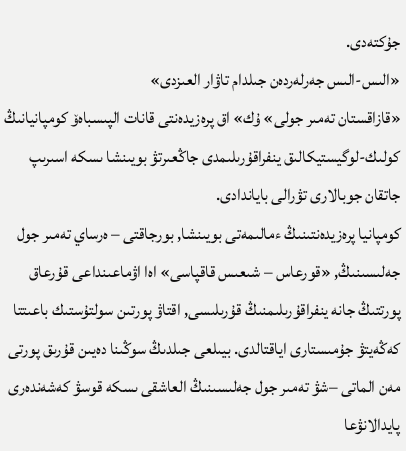جۇكتەدى.
«الىس-الىس جەرلەردەن جىلدام تاۋار العىزدى»
«قازاقستان تەمىر جولى» ۇك» اق پرەزيدەنتى قانات الپىسباەۆ كومپانيانىڭ كولىك-لوگيستيكالىق ينفراقۇرىلىمدى جاڭعىرتۋ بويىنشا ىسكە اسىرىپ جاتقان جوبالارى تۋرالى باياندادى.
كومپانيا پرەزيدەنتىنىڭ ءمالىمەتى بويىنشا, بورجاقتى – ەرساي تەمىر جول جەلىسىنىڭ, «قورعاس – شىعىس قاقپاسى» اەا اۋماعىنداعى قۇرعاق پورتتىڭ جانە ينفراقۇرىلىمنىڭ قۇرىلىسى, اقتاۋ پورتىن سولتۇستىك باعىتتا كەڭەيتۋ جۇمىستارى اياقتالدى. بيىلعى جىلدىڭ سوڭىنا دەيىن قۇرىق پورتى مەن الماتى –شۋ تەمىر جول جەلىسىنىڭ العاشقى ىسكە قوسۋ كەشەندەرى پايدالانۋعا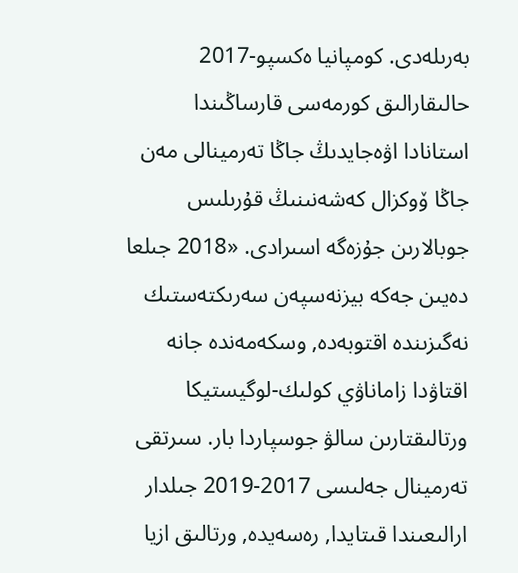بەرىلەدى. كومپانيا ەكسپو-2017 حالىقارالىق كورمەسى قارساڭىندا استانادا اۋەجايدىڭ جاڭا تەرمينالى مەن جاڭا ۆوكزال كەشەنىنىڭ قۇرىلىس جوبالارىن جۇزەگە اسىرادى. «2018 جىلعا دەيىن جەكە بيزنەسپەن سەرىكتەستىك نەگىزىندە اقتوبەدە, وسكەمەندە جانە اقتاۋدا زاماناۋي كولىك-لوگيستيكا ورتالىقتارىن سالۋ جوسپاردا بار. سىرتقى تەرمينال جەلىسى 2017-2019 جىلدار ارالىعىندا قىتايدا, رەسەيدە, ورتالىق ازيا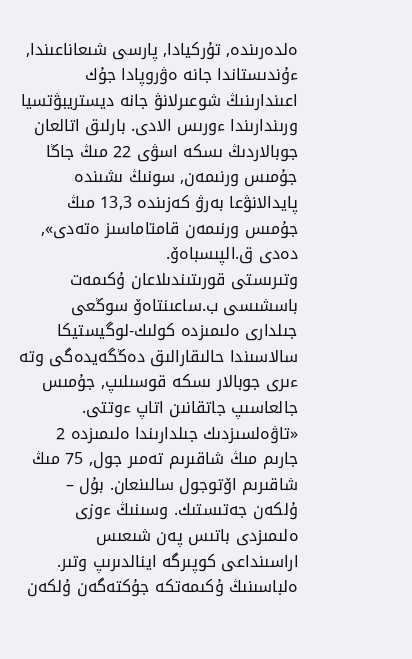ەلدەرىندە, تۇركيادا, پارسى شىعاناعىندا, ءۇندىستاندا جانە ەۋروپادا جۇك اعىندارىنىڭ شوعىرلانۋ جانە ديستريبۋتسيا ورىندارىندا ءورىس الادى. بارلىق اتالعان جوبالاردىڭ ىسكە اسۋى 22 مىڭ جاڭا جۇمىس ورنىمەن, سونىڭ ىشىندە پايدالانۋعا بەرۋ كەزىندە 13,3 مىڭ جۇمىس ورنىمەن قامتاماسىز ەتەدى», دەدى ق.الپىسباەۆ.
وتىرىستى قورىتىندىلاعان ۇكىمەت باسشىسى ب.ساعىنتاەۆ سوڭعى جىلدارى ەلىمىزدە كولىك-لوگيستيكا سالاسىندا حالىقارالىق دەڭگەيدەگى وتە ءىرى جوبالار ىسكە قوسىلىپ, جۇمىس جالعاسىپ جاتقانىن اتاپ ءوتتى.
«تاۋەلسىزدىك جىلدارىندا ەلىمىزدە 2 جارىم مىڭ شاقىرىم تەمىر جول, 75 مىڭ شاقىرىم اۆتوجول سالىنعان. بۇل – ۇلكەن جەتىستىك. وسىنىڭ ءوزى ەلىمىزدى باتىس پەن شىعىس اراسىنداعى كوپىرگە اينالدىرىپ وتىر. ەلباسىنىڭ ۇكىمەتكە جۇكتەگەن ۇلكەن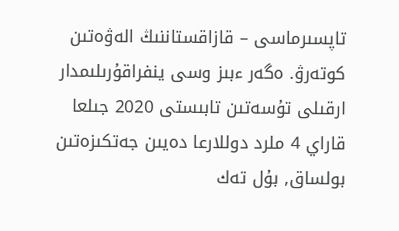تاپسىرماسى – قازاقستاننىڭ الەۋەتىن كوتەرۋ. ەگەر ءبىز وسى ينفراقۇرىلىمدار ارقىلى تۇسەتىن تابىستى 2020 جىلعا قاراي 4 ملرد دوللارعا دەيىن جەتكىزەتىن بولساق, بۇل تەك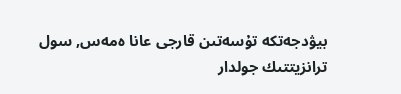بيۋدجەتكە تۇسەتىن قارجى عانا ەمەس, سول ترانزيتتىك جولدار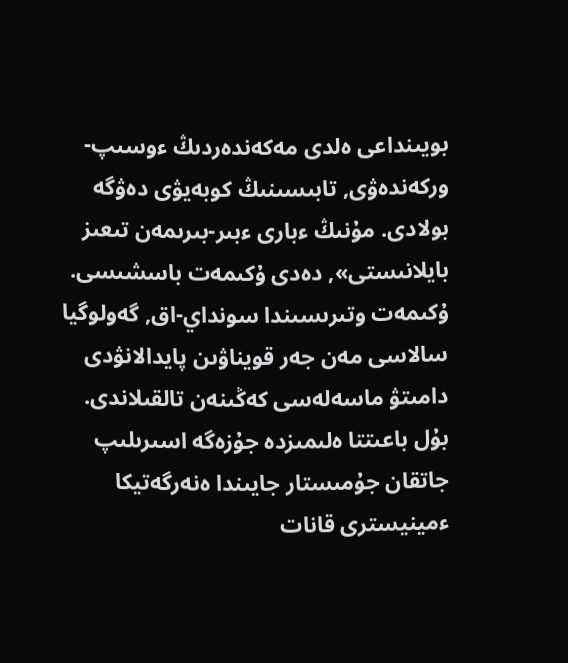بويىنداعى ەلدى مەكەندەردىڭ ءوسىپ-وركەندەۋى, تابىسىنىڭ كوبەيۋى دەۋگە بولادى. مۇنىڭ ءبارى ءبىر-بىرىمەن تىعىز بايلانىستى», دەدى ۇكىمەت باسشىسى.
ۇكىمەت وتىرىسىندا سونداي-اق, گەولوگيا سالاسى مەن جەر قويناۋىن پايدالانۋدى دامىتۋ ماسەلەسى كەڭىنەن تالقىلاندى. بۇل باعىتتا ەلىمىزدە جۇزەگە اسىرىلىپ جاتقان جۇمىستار جايىندا ەنەرگەتيكا ءمينيسترى قانات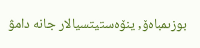بوزىمباەۆ, ينۆەستيتسيالار جانە دامۋ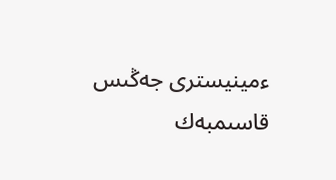ءمينيسترى جەڭىس قاسىمبەك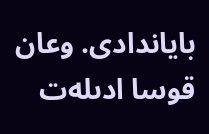باياندادى. وعان قوسا ادىلەت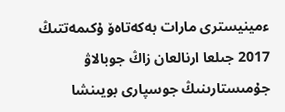ءمينيسترى مارات بەكەتاەۆ ۇكىمەتتىڭ 2017 جىلعا ارنالعان زاڭ جوبالاۋ جۇمىستارىنىڭ جوسپارى بويىنشا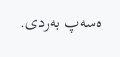ەسەپ بەردى.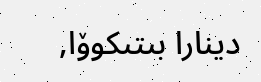دينارا بىتىكوۆا,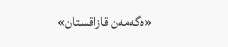«ەگەمەن قازاقستان»